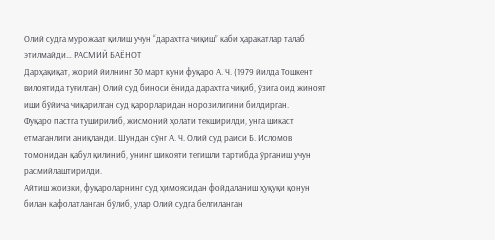Олий судга мурожаат қилиш учун “дарахтга чиқиш” каби ҳаракатлар талаб этилмайди… РАСМИЙ БАЁНОТ
Дарҳақиқат, жорий йилнинг 30 март куни фуқаро А. Ч. (1979 йилда Тошкент вилоятида туғилган) Олий суд биноси ёнида дарахтга чиқиб, ўзига оид жиноят иши бўйича чиқарилган суд қарорларидан норозилигини билдирган.
Фуқаро пастга туширилиб, жисмоний ҳолати текширилди, унга шикаст етмаганлиги аниқланди. Шундан сўнг А. Ч. Олий суд раиси Б. Исломов томонидан қабул қилиниб, унинг шикояти тегишли тартибда ўрганиш учун расмийлаштирилди.
Айтиш жоизки, фуқароларнинг суд ҳимоясидан фойдаланиш ҳуқуқи қонун билан кафолатланган бўлиб, улар Олий судга белгиланган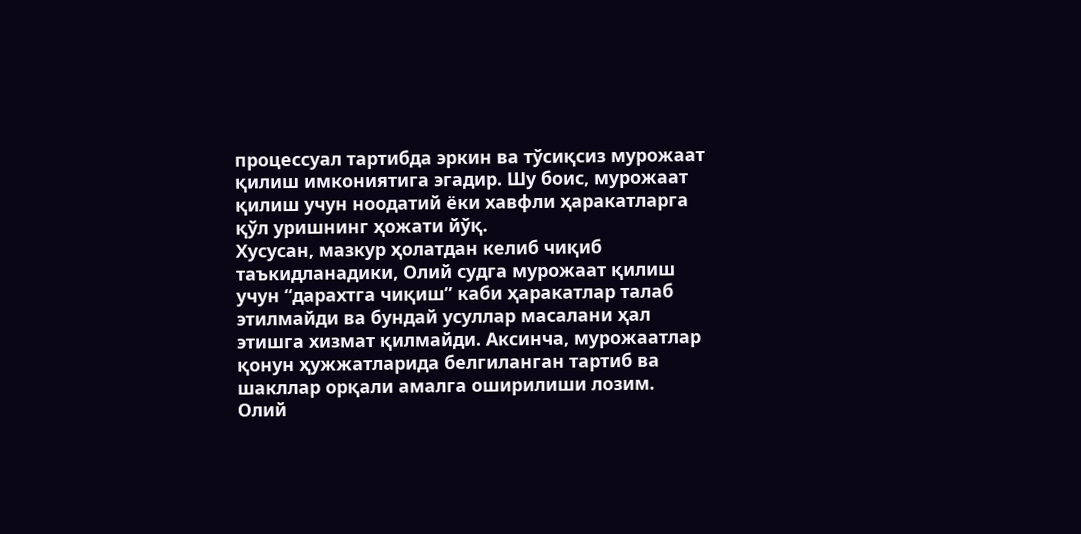процессуал тартибда эркин ва тўсиқсиз мурожаат қилиш имкониятига эгадир. Шу боис, мурожаат қилиш учун ноодатий ёки хавфли ҳаракатларга қўл уришнинг ҳожати йўқ.
Хусусан, мазкур ҳолатдан келиб чиқиб таъкидланадики, Олий судга мурожаат қилиш учун “дарахтга чиқиш” каби ҳаракатлар талаб этилмайди ва бундай усуллар масалани ҳал этишга хизмат қилмайди. Аксинча, мурожаатлар қонун ҳужжатларида белгиланган тартиб ва шакллар орқали амалга оширилиши лозим.
Олий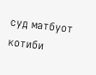суд матбуот котиби